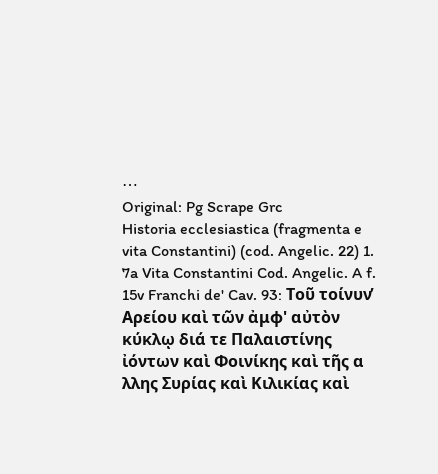⋯
Original: Pg Scrape Grc
Historia ecclesiastica (fragmenta e vita Constantini) (cod. Angelic. 22) 1. 7a Vita Constantini Cod. Angelic. A f. 15v Franchi de' Cav. 93: Τοῦ τοίνυν̓ Αρείου καὶ τῶν ἀμφ' αὐτὸν κύκλῳ διά τε Παλαιστίνης ἰόντων καὶ Φοινίκης καὶ τῆς α λλης Συρίας καὶ Κιλικίας καὶ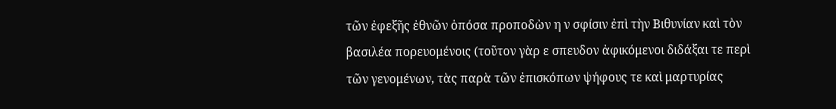τῶν ἐφεξῆς ἐθνῶν ὁπόσα προποδὼν η ν σφίσιν ἐπὶ τὴν Βιθυνίαν καὶ τὸν βασιλέα πορευομένοις (τοῦτον γὰρ ε σπευδον ἀφικόμενοι διδάξαι τε περὶ τῶν γενομένων, τὰς παρὰ τῶν ἐπισκόπων ψήφους τε καὶ μαρτυρίας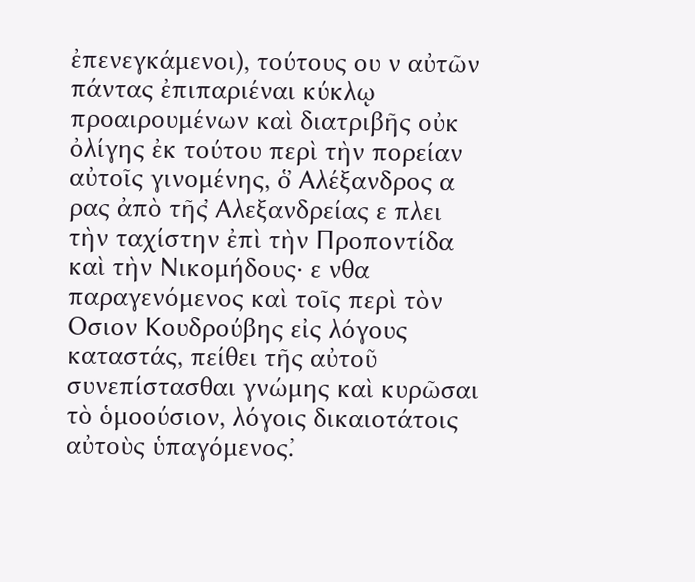ἐπενεγκάμενοι), τούτους ου ν αὐτῶν πάντας ἐπιπαριέναι κύκλῳ προαιρουμένων καὶ διατριβῆς οὐκ ὀλίγης ἐκ τούτου περὶ τὴν πορείαν αὐτοῖς γινομένης, ὁ̓ Αλέξανδρος α ρας ἀπὸ τῆς̓ Αλεξανδρείας ε πλει τὴν ταχίστην ἐπὶ τὴν Προποντίδα καὶ τὴν Νικομήδους· ε νθα παραγενόμενος καὶ τοῖς περὶ τὸν Οσιον Κουδρούβης εἰς λόγους καταστάς, πείθει τῆς αὐτοῦ συνεπίστασθαι γνώμης καὶ κυρῶσαι τὸ ὁμοούσιον, λόγοις δικαιοτάτοις αὐτοὺς ὑπαγόμενος.̓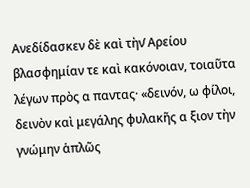Ανεδίδασκεν δὲ καὶ τὴν̓ Αρείου βλασφημίαν τε καὶ κακόνοιαν, τοιαῦτα λέγων πρὸς α παντας· «δεινόν, ω φίλοι, δεινὸν καὶ μεγάλης φυλακῆς α ξιον τὴν γνώμην ἁπλῶς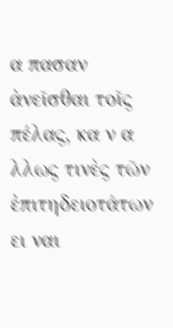α πασαν ἀνεῖσθαι τοῖς πέλας, κα ν α λλως τινὲς τῶν ἐπιτηδειοτάτων ει ναι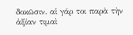δοκῶσιν. αἱ γάρ τοι παρὰ τὴν ἀξίαν τιμαὶ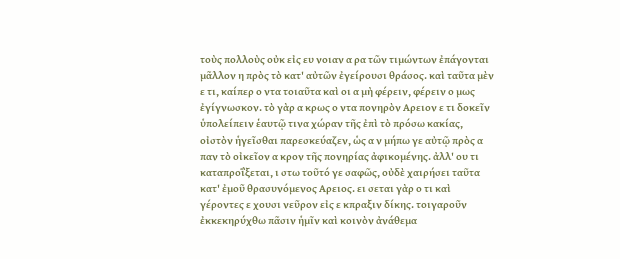τοὺς πολλοὺς οὐκ εἰς ευ νοιαν α ρα τῶν τιμώντων ἐπάγονται μᾶλλον η πρὸς τὸ κατ' αὐτῶν ἐγείρουσι θράσος. καὶ ταῦτα μὲν ε τι, καίπερ ο ντα τοιαῦτα καὶ οι α μὴ φέρειν, φέρειν ο μως ἐγίγνωσκον. τὸ γὰρ α κρως ο ντα πονηρὸν Αρειον ε τι δοκεῖν ὑπολείπειν ἑαυτῷ τινα χώραν τῆς ἐπὶ τὸ πρόσω κακίας, οἰστὸν ἡγεῖσθαι παρεσκεύαζεν, ὡς α ν μήπω γε αὐτῷ πρὸς α παν τὸ οἰκεῖον α κρον τῆς πονηρίας ἀφικομένης. ἀλλ' ου τι καταπροΐξεται, ι στω τοῦτό γε σαφῶς, οὐδὲ χαιρήσει ταῦτα κατ' ἐμοῦ θρασυνόμενος Αρειος. ει σεται γὰρ ο τι καὶ γέροντες ε χουσι νεῦρον εἰς ε κπραξιν δίκης. τοιγαροῦν ἐκκεκηρύχθω πᾶσιν ἡμῖν καὶ κοινὸν ἀνάθεμα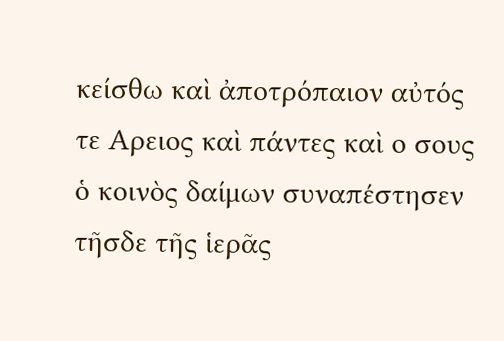κείσθω καὶ ἀποτρόπαιον αὐτός τε Αρειος καὶ πάντες καὶ ο σους ὁ κοινὸς δαίμων συναπέστησεν τῆσδε τῆς ἱερᾶς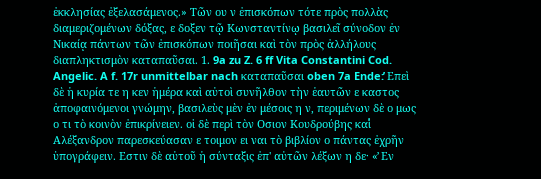ἐκκλησίας ἐξελασάμενος.» Τῶν ου ν ἐπισκόπων τότε πρὸς πολλὰς διαμεριζομένων δόξας, ε δοξεν τῷ Κωνσταντίνῳ βασιλεῖ σύνοδον ἐν Νικαίᾳ πάντων τῶν ἐπισκόπων ποιῆσαι καὶ τὸν πρὸς ἀλλήλους διαπληκτισμὸν καταπαῦσαι. 1. 9a zu Z. 6 ff Vita Constantini Cod. Angelic. A f. 17r unmittelbar nach καταπαῦσαι oben 7a Ende:̓ Επεὶ δὲ ἡ κυρία τε η κεν ἡμέρα καὶ αὐτοὶ συνῆλθον τὴν ἑαυτῶν ε καστος ἀποφαινόμενοι γνώμην, βασιλεὺς μὲν ἐν μέσοις η ν, περιμένων δὲ ο μως ο τι τὸ κοινὸν ἐπικρίνειεν. οἱ δὲ περὶ τὸν Οσιον Κουδρούβης καὶ̓ Αλέξανδρον παρεσκεύασαν ε τοιμον ει ναι τὸ βιβλίον ο πάντας ἐχρῆν ὑπογράφειν. Εστιν δὲ αὐτοῦ ἡ σύνταξις ἐπ' αὐτῶν λέξων η δε· «̓ Εν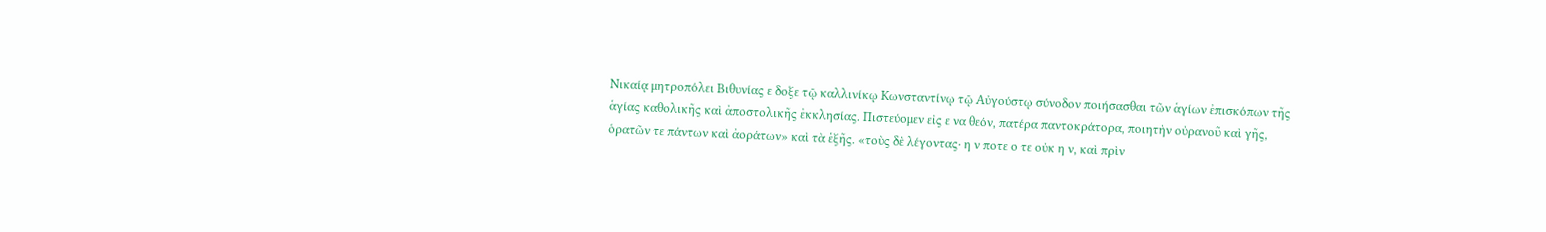Νικαίᾳ μητροπόλει Βιθυνίας ε δοξε τῷ καλλινίκῳ Κωνσταντίνῳ τῷ Αὐγούστῳ σύνοδον ποιήσασθαι τῶν ἁγίων ἐπισκόπων τῆς ἁγίας καθολικῆς καὶ ἀποστολικῆς ἐκκλησίας. Πιστεύομεν εἰς ε να θεόν, πατέρα παντοκράτορα, ποιητὴν οὐρανοῦ καὶ γῆς, ὁρατῶν τε πάντων καὶ ἀοράτων» καὶ τὰ ἑξῆς. «τοὺς δὲ λέγοντας· η ν ποτε ο τε οὐκ η ν, καὶ πρὶν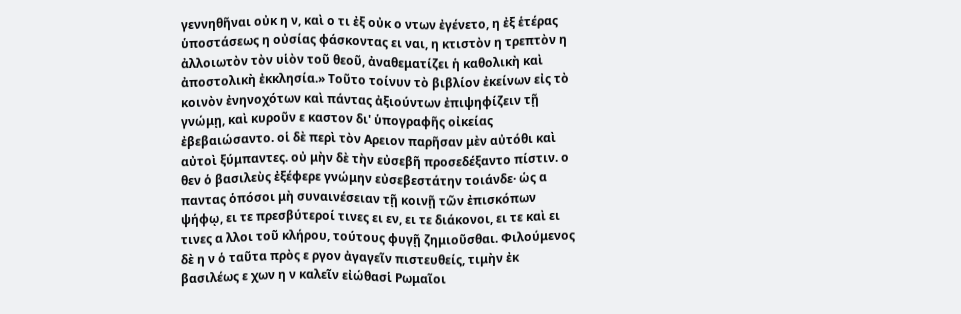γεννηθῆναι οὐκ η ν, καὶ ο τι ἐξ οὐκ ο ντων ἐγένετο, η ἐξ ἑτέρας ὑποστάσεως η οὐσίας φάσκοντας ει ναι, η κτιστὸν η τρεπτὸν η ἀλλοιωτὸν τὸν υἱὸν τοῦ θεοῦ, ἀναθεματίζει ἡ καθολικὴ καὶ ἀποστολικὴ ἐκκλησία.» Τοῦτο τοίνυν τὸ βιβλίον ἐκείνων εἰς τὸ κοινὸν ἐνηνοχότων καὶ πάντας ἀξιούντων ἐπιψηφίζειν τῇ γνώμῃ, καὶ κυροῦν ε καστον δι' ὑπογραφῆς οἰκείας ἐβεβαιώσαντο. οἱ δὲ περὶ τὸν Αρειον παρῆσαν μὲν αὐτόθι καὶ αὐτοὶ ξύμπαντες. οὐ μὴν δὲ τὴν εὐσεβῆ προσεδέξαντο πίστιν. ο θεν ὁ βασιλεὺς ἐξέφερε γνώμην εὐσεβεστάτην τοιάνδε· ὡς α παντας ὁπόσοι μὴ συναινέσειαν τῇ κοινῇ τῶν ἐπισκόπων ψήφῳ, ει τε πρεσβύτεροί τινες ει εν, ει τε διάκονοι, ει τε καὶ ει τινες α λλοι τοῦ κλήρου, τούτους φυγῇ ζημιοῦσθαι. Φιλούμενος δὲ η ν ὁ ταῦτα πρὸς ε ργον ἀγαγεῖν πιστευθείς, τιμὴν ἐκ βασιλέως ε χων η ν καλεῖν εἰώθασἱ Ρωμαῖοι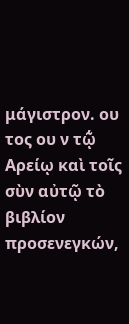μάγιστρον. ου τος ου ν τῷ̓ Αρείῳ καὶ τοῖς σὺν αὐτῷ τὸ βιβλίον προσενεγκών,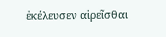ἐκέλευσεν αἱρεῖσθαι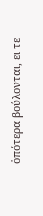ὁπότερα βούλονται, ει τε